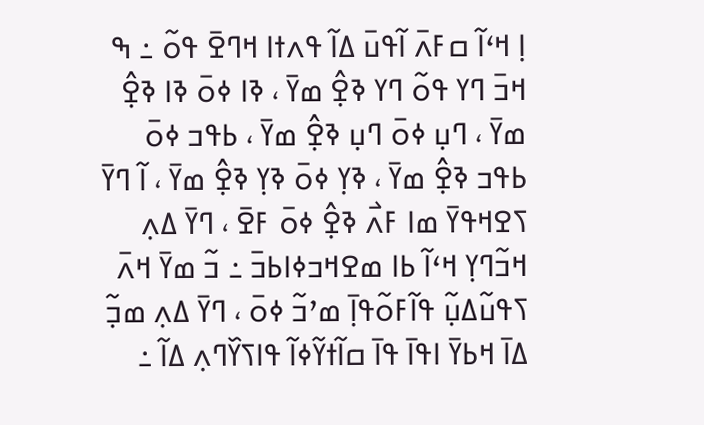ߊ߲ ߞߵߊ߬ ߛߓߍ߫ ߊ߬ߟߎ߫ ߡߊ߬ ߟߍߙߊ ߞߣߐ߫ ߟߋ߬ ߸ ߒ ߞߏ߫ ߣߌ ߟߋ߬ ߣߌ ߢߐ߲߮ ߘߌ߫ ، ߢߊ ߦߋ߫ ߢߊ ߢߐ߲߮ ߘߌ߫ ، ߣߎ߲ ߦߋ߫ ߣߎ߲ ߢߐ߲߮ ߘߌ߫ ، ߕߟߏ ߦߋ߫ ߕߟߏ ߢߐ߲߮ ߘߌ߫ ، ߢߌ߲ ߦߋ߫ ߢߌ߲ ߢߐ߲߮ ߘߌ߫ ، ߊ߬ ߣߌ߫ ߖߐߞߟߌ߫ ߘߊ ߓߍ߯ ߢߐ߲߮ ߦߋ߫ ߓߐ߫ ، ߣߌ߫ ߡߍ߲ ߞߏ߬ߣߌ߲ ߞߵߊ߬ ߕߊ ߘߐߞߏߦߊߕߏ߫ ߸ ߏ߬ ߘߌ߫ ߞߍ߫ ߖߟߎ߬ߡߎ߲߬ ߟߊ߬ߓߋ߬ߟߊ߲߫ ߘߴߏ߬ ߦߋ߫ ، ߣߌ߫ ߡߍ߲ ߘߏ߲߬ ߡߊ߫ ߞߕߌ߫ ߊߟߊ߫ ߟߊ߫ ߛߊ߬ߙߌ߬ߦߊ߬ ߟߊߖߌ߰ߣߍ߲ ߡߊ߬ ߸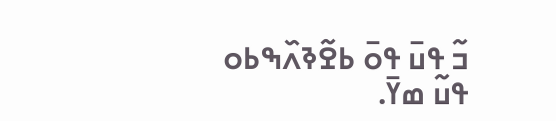ߏ߬ ߟߎ߫ ߟߋ߫ ߕߐ߬ߢߍ߰ߒߕߋ ߟߎ߬ ߘߌ߫.